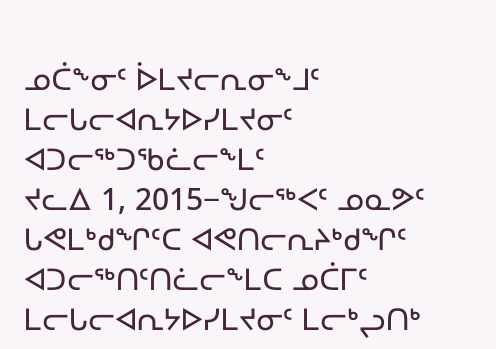ᓄᑖᖕᓂᑦ ᐆᒪᔪᓕᕆᓂᖕᒧᑦ ᒪᓕᒐᓕᐊᕆᔭᐅᓯᒪᔪᓂᑦ ᐊᑐᓕᖅᑐᖃᓛᓕᖕᒪᑦ
ᔪᓚᐃ 1, 2015−ᖑᓕᖅᐸᑦ ᓄᓇᕗᑦ ᒐᕙᒪᒃᑯᖏᑦᑕ ᐊᕙᑎᓕᕆᔨᒃᑯᖏᑦ ᐊᑐᓕᖅᑎᑦᑎᓛᓕᖕᒪᑕ ᓄᑖᒥᑦ ᒪᓕᒐᓕᐊᕆᔭᐅᓯᒪᔪᓂᑦ ᒪᓕᒃᖢᑎᒃ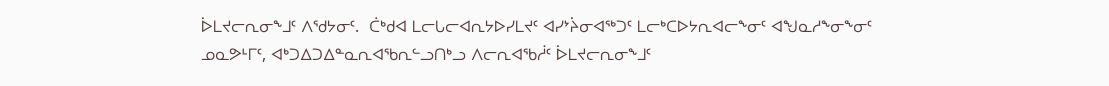ᐆᒪᔪᓕᕆᓂᖕᒧᑦ ᐱᖁᔭᓂᑦ.  ᑖᒃᑯᐊ ᒪᓕᒐᓕᐊᕆᔭᐅᓯᒪᔪᑦ ᐊᓯᔾᔩᓂᐊᖅᑐᑦ ᒪᓕᒃᑕᐅᔭᕆᐊᓕᖕᓂᑦ ᐊᖑᓇᓱᖕᓂᖕᓂᑦ ᓄᓇᕗᒻᒥᑦ, ᐊᒃᑐᐃᑐᐃᓐᓇᕆᐊᖃᕆᓪᓗᑎᒃᓗ ᐱᓕᕆᐊᖃᓲᑦ ᐆᒪᔪᓕᕆᓂᖕᒧᑦ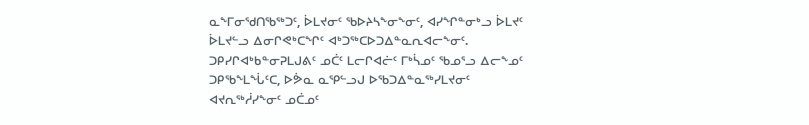ᓇᖕᒥᓂᖁᑎᖃᖅᑐᑦ, ᐆᒪᔪᓂᑦ ᖃᐅᔨᓴᖕᓂᖕᓂᑦ, ᐊᓯᖏᓐᓂᒃᓗ ᐆᒪᔪᑦ ᐆᒪᔪᓪᓗ ᐃᓂᒋᕙᒃᑕᖏᑦ ᐊᒃᑐᖅᑕᐅᑐᐃᓐᓇᕆᐊᓕᖕᓂᑦ.
ᑐᑭᓯᒋᐊᒃᑲᓐᓂᕈᒪᒍᕕᑦ ᓄᑖᑦ ᒪᓕᒋᐊᓖᑦ ᒥᒃᓵᓄᑦ ᖃᓄᕐᓗ ᐃᓕᖕᓄᑦ ᑐᑭᖃᖕᒪᖔᑦᑕ, ᐅᕘᓇ ᓇᕿᓪᓗᒍ ᐅᖃᑐᐃᓐᓇᖅᓯᒪᔪᓂᑦ ᐊᔪᕆᖅᓲᓯᖕᓂᑦ ᓄᑖᓄᑦ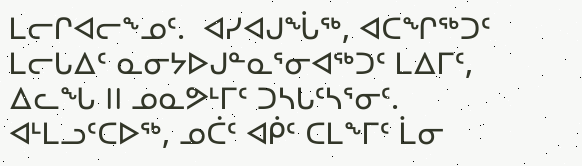ᒪᓕᒋᐊᓕᖕᓄᑦ.  ᐊᓯᐊᒍᖔᖅ, ᐊᑕᖏᖅᑐᑦ ᒪᓕᒐᐃᑦ ᓇᓂᔭᐅᒍᓐᓇᕐᓂᐊᖅᑐᑦ ᒪᐃᒥᑦ, ᐃᓚᖓ II ᓄᓇᕗᒻᒥᑦ ᑐᓴᒐᑦᓴᕐᓂᑦ.
ᐊᒻᒪᓗᑦᑕᐅᖅ, ᓄᑖᑦ ᐊᑮᑦ ᑕᒪᖕᒥᑦ ᒫᓂ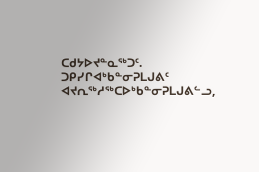ᑕᑯᔭᐅᔪᓐᓇᖅᑐᑦ.
ᑐᑭᓯᒋᐊᒃᑲᓐᓂᕈᒪᒍᕕᑦ ᐊᔪᕆᖅᓱᖅᑕᐅᒃᑲᓐᓂᕈᒪᒍᕕᓪᓗ,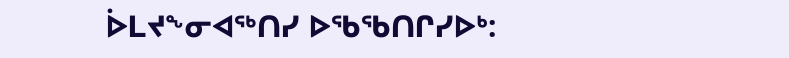ᐆᒪᔪᖕᓂᐊᖅᑎᓯ ᐅᖃᖃᑎᒋᓯᐅᒃ: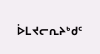ᐆᒪᔪᓕᕆᔨᒃᑯᑦ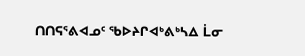ᑎᑎᕋᕐᕕᐊᓄᑦ ᖃᐅᔨᒋᐊᒃᕕᒃᓴᐃ ᒫᓂ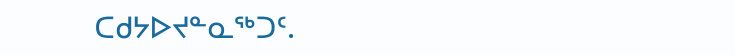ᑕᑯᔭᐅᔪᓐᓇᖅᑐᑦ.